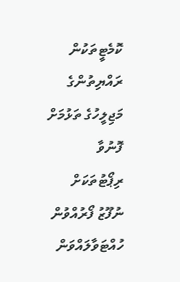ކޮމެޓީތަކުން ރައްޔިތުންގެ މަޖިލީހުގެ ތަޅުމަށް ފޮނުވާ ރިޕޯޓުތަކަށް ނުފޫޒު ފޯރުއްވުން ހުއްޓަވާލައްވަން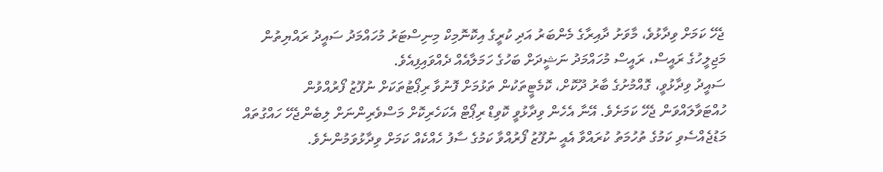ޖެހޭ ކަމަށް ވިދާޅުވެ، މާވަށު ދާއިރާގެ މެންބަރު އަދި ކުރީގެ އިކޮނޮމިކް މިނިސްޓަރު މުހައްމަދު ސައީދު ރައްޔިތުން މަޖިލީހުގެ ރައީސް، ރައީސް މުހައްމަދު ނަޝީދަށް ބަހުގެ ހަމަލާއެއް ދެއްވައިފިއެވެ.
ސައީދު ވިދާޅުވީ، ގޮއްމުށުގެ ބާރު ދޫކޮށް، ކޮމެޓީތަކުން ތަޅުމަށް ފޮނުވާ ރިޕޯޓުތަކަށް ނުފޫޒު ފޯރުއްވުން ހުއްޓަވާލައްވަން ޖެހޭ ކަމަށެވެ. އޭނާ އެހެން ވިދާޅުވީ ކޮވިޑް ރިޕޯޓް އެކަހެރިކޮށް މަސްވެރިންނަށް ލިބެންޖެހޭ ހައްގުތައް މަޑުޖެއްސެވި ކަމުގެ ތުހުމަތު ކުރައްވާ އެއީ ނުފޫޒު ފޯރުއްވާ ކަމުގެ ސާފު ހެއްކެއް ކަމަށް ވިދާޅުވަމުންނެވެ.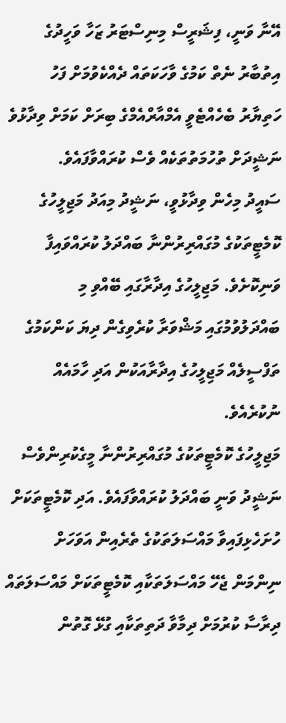އޭނާ ވަނީ، ފިޝަރީސް މިނިސްޓަރު ޒަހާ ވަހީދުގެ އިތުބާރު ނެތް ކަމުގެ ވާހަކަތައް ދެއްކެވުމަށް ފަހު ހަތިޔާރު ބެހެއްޓެވީ އެމްއާރްއެމްގެ ބިރަށް ކަމަށް ވިދާޅުވެ ނަޝީދަށް ތުހުމަތުތަކެއް ވެސް ކުރައްވާފައެވެ.
ސައީދު މިހެން ވިދާޅުވީ، ނަޝީދު މިއަދު މަޖިލީހުގެ ކޮމެޓީތަކުގެ މުގައްރިރުންނާ ބައްދަލު ކުރައްވައިފާ ވަނިކޮށެވެ. މަޖިލީހުގެ އިދާރާގައި ބޭއްވި މި ބައްދަލުވުމުގައި މަޝްވަރާ ކުރެވިގެން ދިޔަ ކަންކަމުގެ ތަފްސީލެއް މަޖިލީހުގެ އިދާރާއަކުން އަދި ހާމައެއް ނުކުރެއެވެ.
މަޖިލީހުގެ ކޮމެޓީތަކުގެ މުގައްރިރުންނާ މީގެކުރިންވެސް ނަޝީދު ވަނީ ބައްދަލު ކުރައްވާފައެވެ. އަދި ކޮމެޓީތަކަށް ހުށަހެޅިފައިވާ މައްސަލަތަކުގެ ތެރެއިން އަވަހަށް ނިންމަން ޖެހޭ މައްސަލަތަކާއި ކޮމެޓީތަކަށް މައްސަލަތައް ދިރާސާ ކުރުމަށް ދިމާވާ ދަތިތަކާއި ގުޅޭ ގޮތުން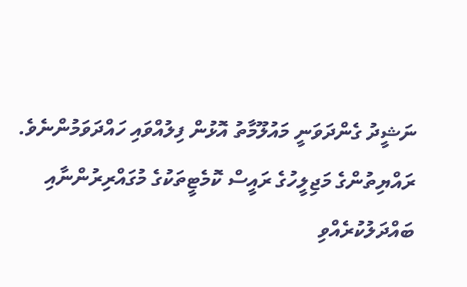ނަޝީދު ގެންދަވަނީ މައުލޫމާތު އޮޅުން ފިލުއްވައި ހައްދަވަމުންނެވެ.
ރައްޔިތުންގެ މަޖިލީހުގެ ރައީސް ކޮމެޓީތަކުގެ މުގައްރިރުންނާއި ބައްދަލުކުރެއްވި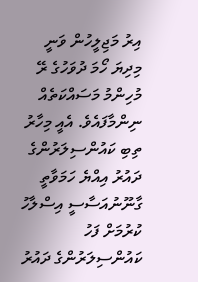އިރު މަޖިލީހުން ވަނީ މިދިޔަ ހޯމަ ދުވަހުގެ ރޭ މުހިންމު މަސައްކަތެއް ނިންމާފައެވެ. އެއީ މިހާރު ތިބި ކައުންސިލަރުންގެ ދައުރު އިއްޔެ ހަމަވާތީ ގާނޫނުއަސާސީ އިސްލާހު ކުރުމަށް ފަހު ކައުންސިލަރުންގެ ދައުރު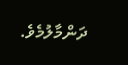ދަންމާލުމެވެ.